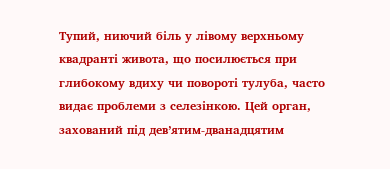Тупий, ниючий біль у лівому верхньому квадранті живота, що посилюється при глибокому вдиху чи повороті тулуба, часто видає проблеми з селезінкою. Цей орган, захований під дев’ятим-дванадцятим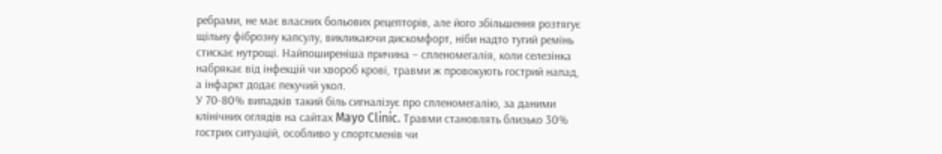ребрами, не має власних больових рецепторів, але його збільшення розтягує щільну фіброзну капсулу, викликаючи дискомфорт, ніби надто тугий ремінь стискає нутрощі. Найпоширеніша причина – спленомегалія, коли селезінка набрякає від інфекцій чи хвороб крові, травми ж провокують гострий напад, а інфаркт додає пекучий укол.
У 70-80% випадків такий біль сигналізує про спленомегалію, за даними клінічних оглядів на сайтах Mayo Clinic. Травми становлять близько 30% гострих ситуацій, особливо у спортсменів чи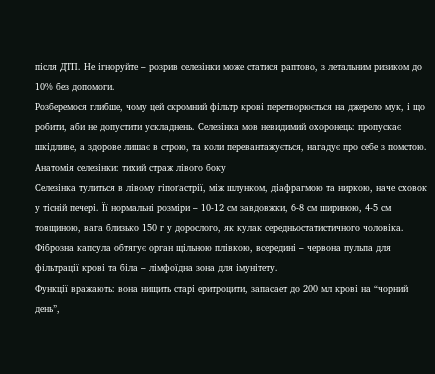після ДТП. Не ігноруйте – розрив селезінки може статися раптово, з летальним ризиком до 10% без допомоги.
Розберемося глибше, чому цей скромний фільтр крові перетворюється на джерело мук, і що робити, аби не допустити ускладнень. Селезінка мов невидимий охоронець: пропускає шкідливе, а здорове лишає в строю, та коли перевантажується, нагадує про себе з помстою.
Анатомія селезінки: тихий страж лівого боку
Селезінка тулиться в лівому гіпоґастрії, між шлунком, діафрагмою та ниркою, наче сховок у тісній печері. Її нормальні розміри – 10-12 см завдовжки, 6-8 см шириною, 4-5 см товщиною, вага близько 150 г у дорослого, як кулак середньостатистичного чоловіка. Фіброзна капсула обтягує орган щільною плівкою, всередині – червона пульпа для фільтрації крові та біла – лімфоїдна зона для імунітету.
Функції вражають: вона нищить старі еритроцити, запасает до 200 мл крові на “чорний день”,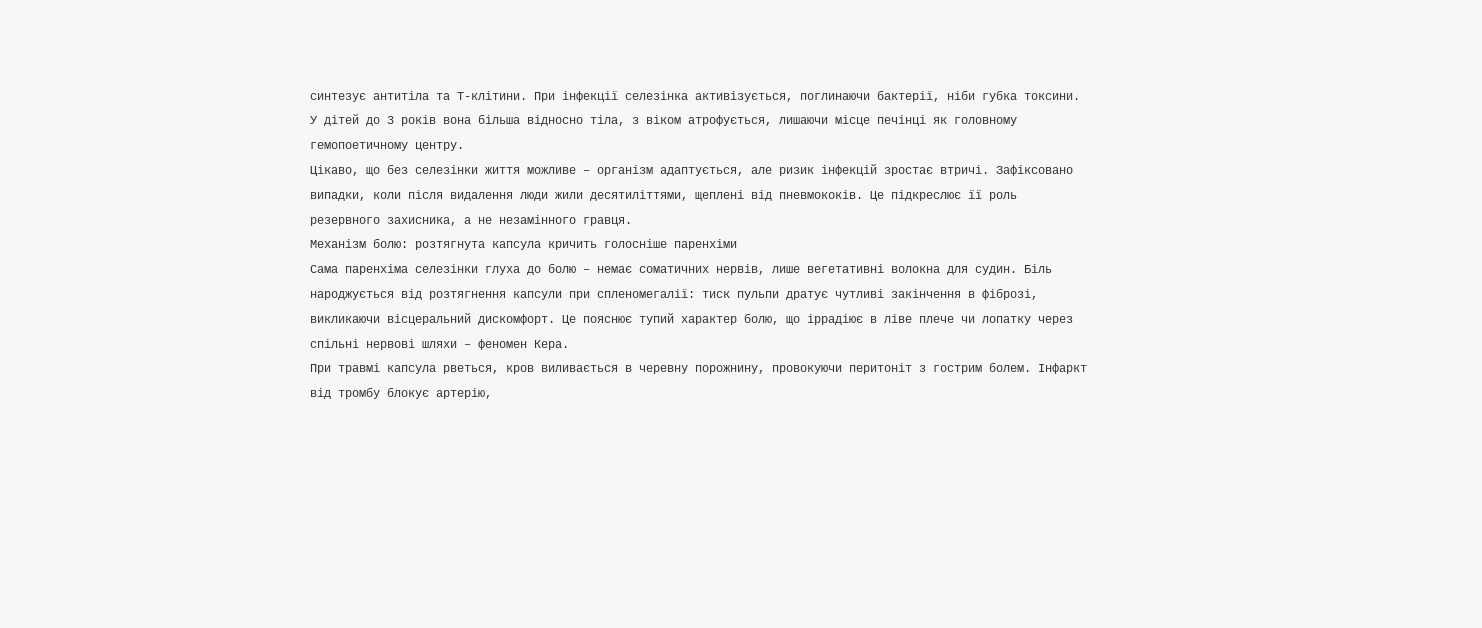синтезує антитіла та Т-клітини. При інфекції селезінка активізується, поглинаючи бактерії, ніби губка токсини. У дітей до 3 років вона більша відносно тіла, з віком атрофується, лишаючи місце печінці як головному гемопоетичному центру.
Цікаво, що без селезінки життя можливе – організм адаптується, але ризик інфекцій зростає втричі. Зафіксовано випадки, коли після видалення люди жили десятиліттями, щеплені від пневмококів. Це підкреслює її роль резервного захисника, а не незамінного гравця.
Механізм болю: розтягнута капсула кричить голосніше паренхіми
Сама паренхіма селезінки глуха до болю – немає соматичних нервів, лише вегетативні волокна для судин. Біль народжується від розтягнення капсули при спленомегалії: тиск пульпи дратує чутливі закінчення в фіброзі, викликаючи вісцеральний дискомфорт. Це пояснює тупий характер болю, що іррадіює в ліве плече чи лопатку через спільні нервові шляхи – феномен Кера.
При травмі капсула рветься, кров виливається в черевну порожнину, провокуючи перитоніт з гострим болем. Інфаркт від тромбу блокує артерію,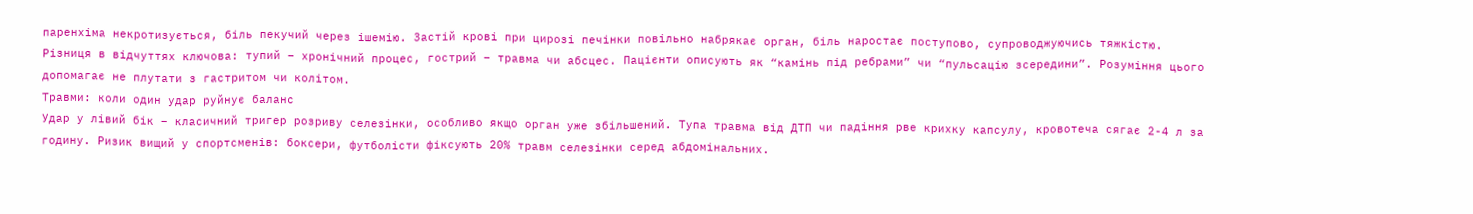паренхіма некротизується, біль пекучий через ішемію. Застій крові при цирозі печінки повільно набрякає орган, біль наростає поступово, супроводжуючись тяжкістю.
Різниця в відчуттях ключова: тупий – хронічний процес, гострий – травма чи абсцес. Пацієнти описують як “камінь під ребрами” чи “пульсацію зсередини”. Розуміння цього допомагає не плутати з гастритом чи колітом.
Травми: коли один удар руйнує баланс
Удар у лівий бік – класичний тригер розриву селезінки, особливо якщо орган уже збільшений. Тупа травма від ДТП чи падіння рве крихку капсулу, кровотеча сягає 2-4 л за годину. Ризик вищий у спортсменів: боксери, футболісти фіксують 20% травм селезінки серед абдомінальних.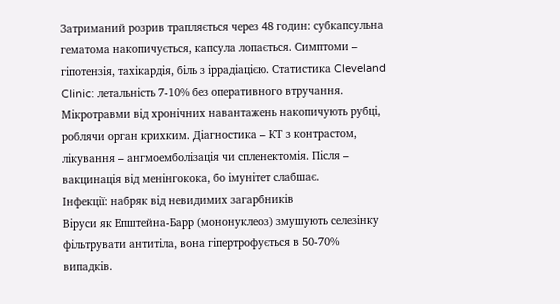Затриманий розрив трапляється через 48 годин: субкапсульна гематома накопичується, капсула лопається. Симптоми – гіпотензія, тахікардія, біль з іррадіацією. Статистика Cleveland Clinic: летальність 7-10% без оперативного втручання.
Мікротравми від хронічних навантажень накопичують рубці, роблячи орган крихким. Діагностика – КТ з контрастом, лікування – ангмоемболізація чи спленектомія. Після – вакцинація від менінгокока, бо імунітет слабшає.
Інфекції: набряк від невидимих загарбників
Віруси як Епштейна-Барр (мононуклеоз) змушують селезінку фільтрувати антитіла, вона гіпертрофується в 50-70% випадків.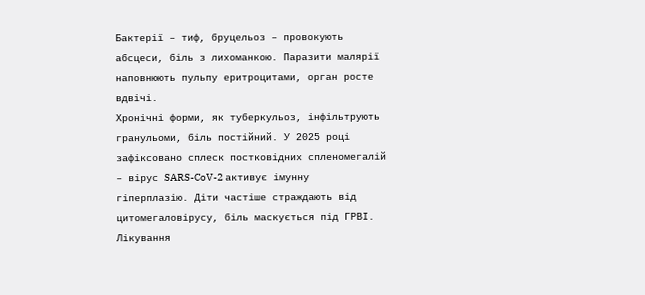Бактерії – тиф, бруцельоз – провокують абсцеси, біль з лихоманкою. Паразити малярії наповнюють пульпу еритроцитами, орган росте вдвічі.
Хронічні форми, як туберкульоз, інфільтрують гранульоми, біль постійний. У 2025 році зафіксовано сплеск постковідних спленомегалій – вірус SARS-CoV-2 активує імунну гіперплазію. Діти частіше страждають від цитомегаловірусу, біль маскується під ГРВІ.
Лікування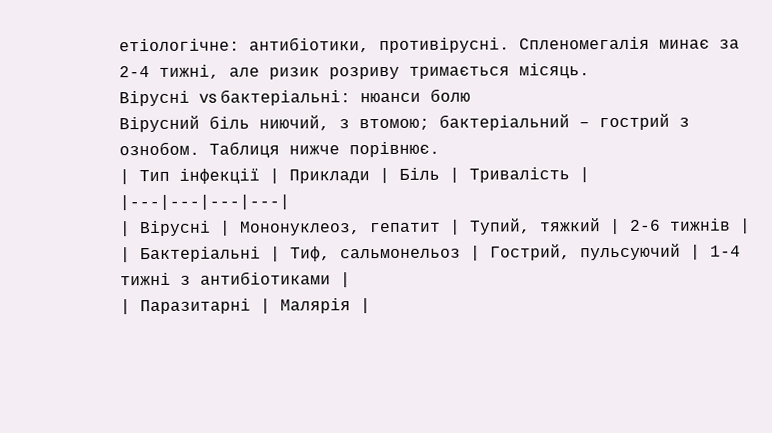етіологічне: антибіотики, противірусні. Спленомегалія минає за 2-4 тижні, але ризик розриву тримається місяць.
Вірусні vs бактеріальні: нюанси болю
Вірусний біль ниючий, з втомою; бактеріальний – гострий з ознобом. Таблиця нижче порівнює.
| Тип інфекції | Приклади | Біль | Тривалість |
|---|---|---|---|
| Вірусні | Мононуклеоз, гепатит | Тупий, тяжкий | 2-6 тижнів |
| Бактеріальні | Тиф, сальмонельоз | Гострий, пульсуючий | 1-4 тижні з антибіотиками |
| Паразитарні | Малярія |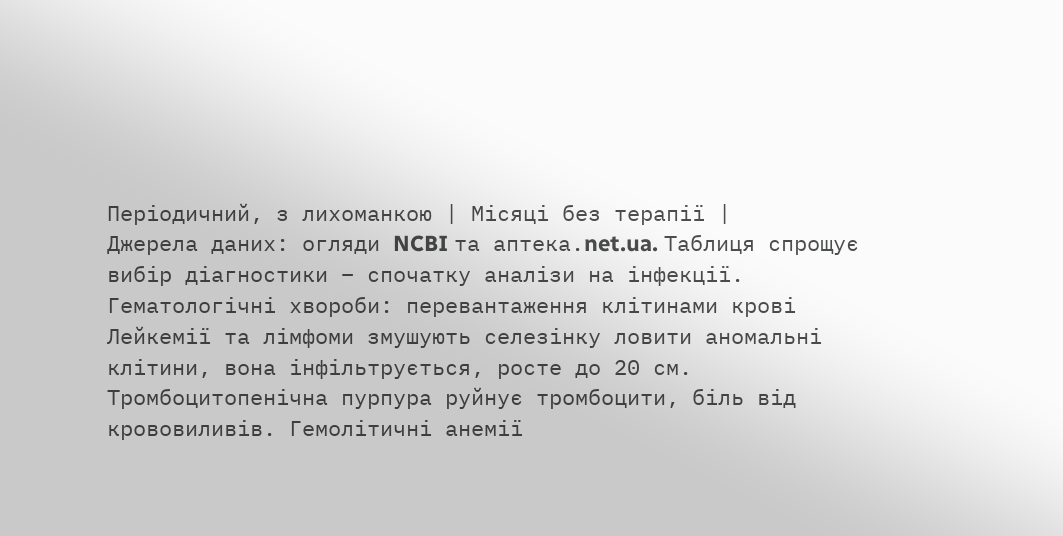Періодичний, з лихоманкою | Місяці без терапії |
Джерела даних: огляди NCBI та аптека.net.ua. Таблиця спрощує вибір діагностики – спочатку аналізи на інфекції.
Гематологічні хвороби: перевантаження клітинами крові
Лейкемії та лімфоми змушують селезінку ловити аномальні клітини, вона інфільтрується, росте до 20 см. Тромбоцитопенічна пурпура руйнує тромбоцити, біль від крововиливів. Гемолітичні анемії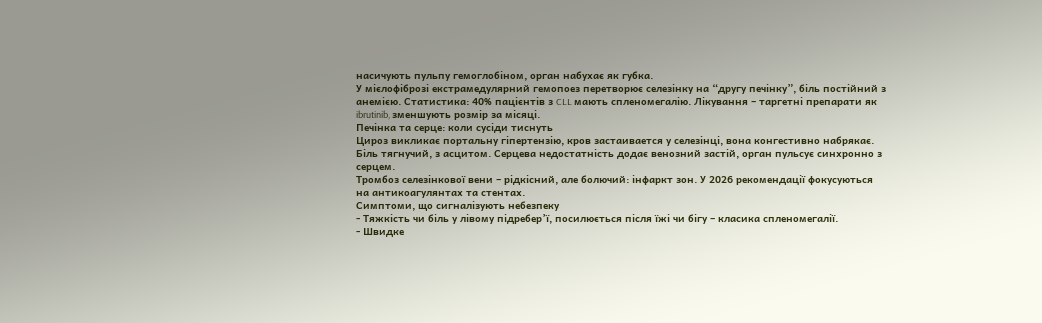насичують пульпу гемоглобіном, орган набухає як губка.
У мієлофіброзі екстрамедулярний гемопоез перетворює селезінку на “другу печінку”, біль постійний з анемією. Статистика: 40% пацієнтів з CLL мають спленомегалію. Лікування – таргетні препарати як ibrutinib, зменшують розмір за місяці.
Печінка та серце: коли сусіди тиснуть
Цироз викликає портальну гіпертензію, кров застаивается у селезінці, вона конгестивно набрякає. Біль тягнучий, з асцитом. Серцева недостатність додає венозний застій, орган пульсує синхронно з серцем.
Тромбоз селезінкової вени – рідкісний, але болючий: інфаркт зон. У 2026 рекомендації фокусуються на антикоагулянтах та стентах.
Симптоми, що сигналізують небезпеку
- Тяжкість чи біль у лівому підребер’ї, посилюється після їжі чи бігу – класика спленомегалії.
- Швидке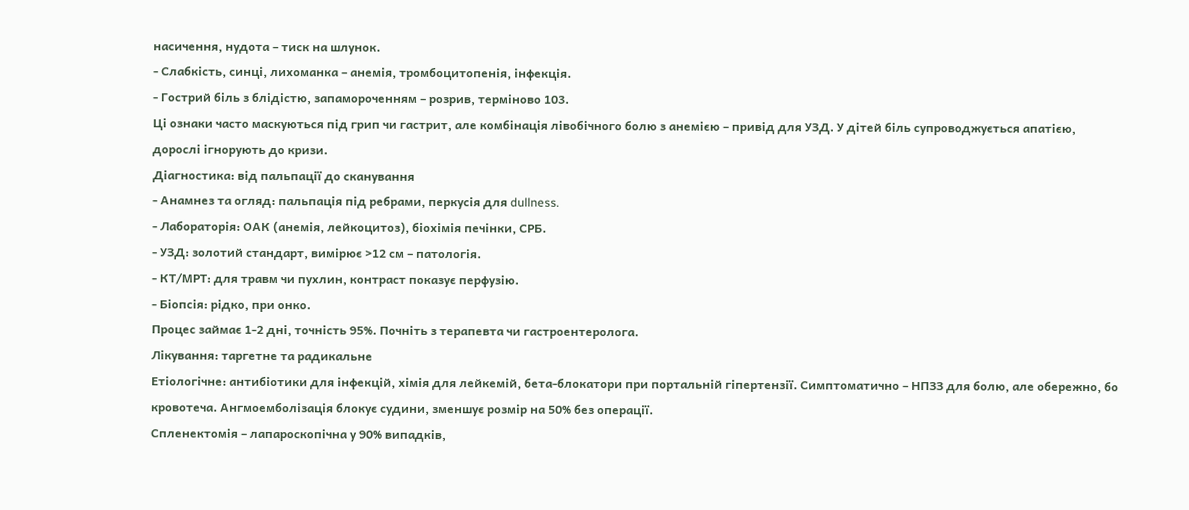насичення, нудота – тиск на шлунок.
- Слабкість, синці, лихоманка – анемія, тромбоцитопенія, інфекція.
- Гострий біль з блідістю, запамороченням – розрив, терміново 103.
Ці ознаки часто маскуються під грип чи гастрит, але комбінація лівобічного болю з анемією – привід для УЗД. У дітей біль супроводжується апатією, дорослі ігнорують до кризи.
Діагностика: від пальпації до сканування
- Анамнез та огляд: пальпація під ребрами, перкусія для dullness.
- Лабораторія: ОАК (анемія, лейкоцитоз), біохімія печінки, СРБ.
- УЗД: золотий стандарт, вимірює >12 см – патологія.
- КТ/МРТ: для травм чи пухлин, контраст показує перфузію.
- Біопсія: рідко, при онко.
Процес займає 1-2 дні, точність 95%. Почніть з терапевта чи гастроентеролога.
Лікування: таргетне та радикальне
Етіологічне: антибіотики для інфекцій, хімія для лейкемій, бета-блокатори при портальній гіпертензії. Симптоматично – НПЗЗ для болю, але обережно, бо кровотеча. Ангмоемболізація блокує судини, зменшує розмір на 50% без операції.
Спленектомія – лапароскопічна у 90% випадків,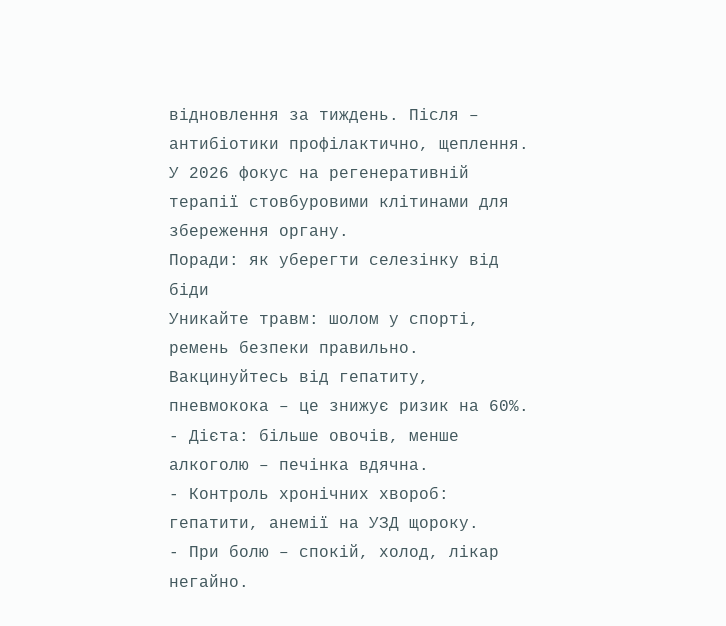відновлення за тиждень. Після – антибіотики профілактично, щеплення. У 2026 фокус на регенеративній терапії стовбуровими клітинами для збереження органу.
Поради: як уберегти селезінку від біди
Уникайте травм: шолом у спорті, ремень безпеки правильно. Вакцинуйтесь від гепатиту, пневмокока – це знижує ризик на 60%.
- Дієта: більше овочів, менше алкоголю – печінка вдячна.
- Контроль хронічних хвороб: гепатити, анемії на УЗД щороку.
- При болю – спокій, холод, лікар негайно.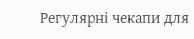Регулярні чекапи для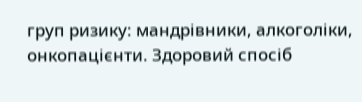груп ризику: мандрівники, алкоголіки, онкопацієнти. Здоровий спосіб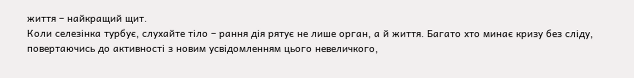життя – найкращий щит.
Коли селезінка турбує, слухайте тіло – рання дія рятує не лише орган, а й життя. Багато хто минає кризу без сліду, повертаючись до активності з новим усвідомленням цього невеличкого,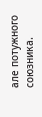але потужного союзника.